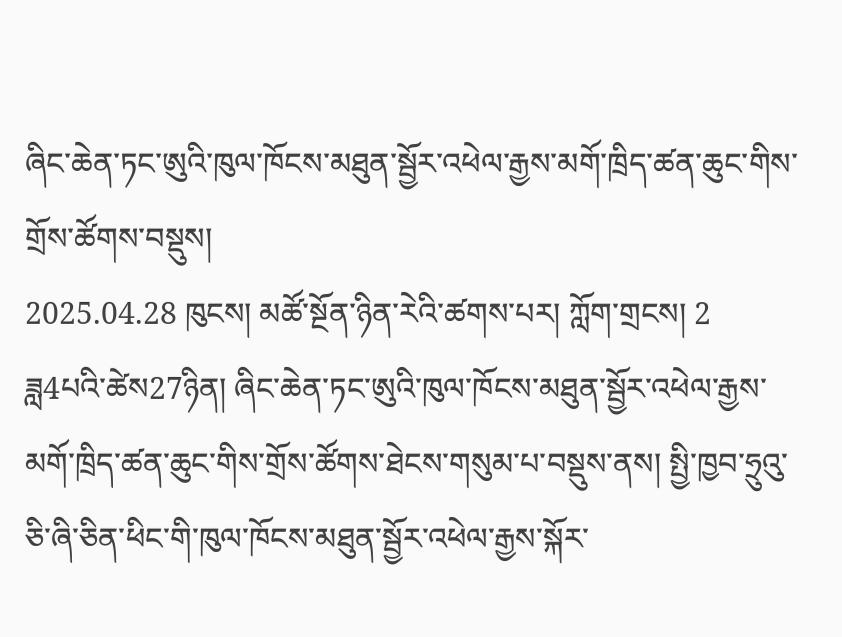ཞིང་ཆེན་ཏང་ཨུའི་ཁུལ་ཁོངས་མཐུན་སྦྱོར་འཕེལ་རྒྱས་མགོ་ཁྲིད་ཚན་ཆུང་གིས་གྲོས་ཚོགས་བསྡུས།
2025.04.28 ཁུངས། མཚོ་སྔོན་ཉིན་རེའི་ཚགས་པར། ཀློག་གྲངས། 2
ཟླ4པའི་ཚེས27ཉིན། ཞིང་ཆེན་ཏང་ཨུའི་ཁུལ་ཁོངས་མཐུན་སྦྱོར་འཕེལ་རྒྱས་མགོ་ཁྲིད་ཚན་ཆུང་གིས་གྲོས་ཚོགས་ཐེངས་གསུམ་པ་བསྡུས་ནས། སྤྱི་ཁྱབ་ཧྲུའུ་ཅི་ཞི་ཅིན་ཕིང་གི་ཁུལ་ཁོངས་མཐུན་སྦྱོར་འཕེལ་རྒྱས་སྐོར་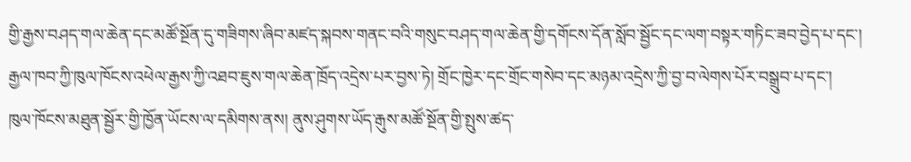གྱི་རྒྱས་བཤད་གལ་ཆེན་དང་མཚོ་སྔོན་དུ་གཟིགས་ཞིབ་མཛད་སྐབས་གནང་བའི་གསུང་བཤད་གལ་ཆེན་གྱི་དགོངས་དོན་སློབ་སྦྱོང་དང་ལག་བསྟར་གཏིང་ཟབ་བྱེད་པ་དང་། རྒྱལ་ཁབ་ཀྱི་ཁུལ་ཁོངས་འཕེལ་རྒྱས་ཀྱི་འཐབ་ཇུས་གལ་ཆེན་ཁྲོད་འདྲེས་པར་བྱས་ཏེ། གྲོང་ཁྱེར་དང་གྲོང་གསེབ་དང་མཉམ་འདྲེས་ཀྱི་བྱ་བ་ལེགས་པོར་བསྒྲུབ་པ་དང་། ཁུལ་ཁོངས་མཐུན་སྦྱོར་གྱི་ཁྱོན་ཡོངས་ལ་དམིགས་ནས། ནུས་ཤུགས་ཡོད་རྒུས་མཚོ་སྔོན་གྱི་སྤུས་ཚད་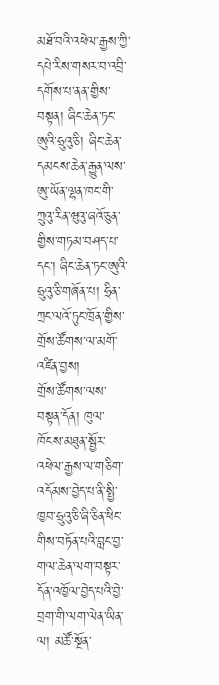མཐོ་བའི་འཕེལ་རྒྱས་ཀྱི་དཔེ་རིས་གསར་བ་འབྲི་དགོས་པ་ནན་གྱིས་བསྟན། ཞིང་ཆེན་ཏང་ཨུའི་ཧྲུའུ་ཅི། ཞིང་ཆེན་དམངས་ཆེན་རྒྱུན་ལས་ཨུ་ཡོན་ལྷན་ཁང་གི་ཀྲུའུ་རིན་ཝུའུ་ཞའོ་ཅུན་གྱིས་གཏམ་བཤད་པ་དང་། ཞིང་ཆེན་ཏང་ཨུའི་ཧྲུའུ་ཅི་གཞོན་པ། ཧྲིན་ཀྲང་ལའོ་ཏུང་ཁྲོན་གྱིས་གྲོས་ཚོགས་ལ་མགོ་འཛིན་བྱས།
གྲོས་ཚོགས་ལས་བསྟན་དོན། ཁུལ་ཁོངས་མཐུན་སྦྱོར་འཕེལ་རྒྱས་ལ་གཅིག་འདོམས་བྱེད་པ་ནི་སྤྱི་ཁྱབ་ཧྲུའུ་ཅི་ཞི་ཅིན་ཕིང་གིས་བཏོན་པའི་བླང་བྱ་གལ་ཆེན་ལག་བསྟར་དོན་འཁྱོལ་བྱེད་པའི་བྱེ་བྲག་གི་ལག་ལེན་ཡིན་ལ། མཚོ་སྔོན་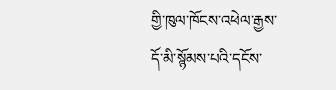གྱི་ཁུལ་ཁོངས་འཕེལ་རྒྱས་དོ་མི་སྙོམས་པའི་དངོས་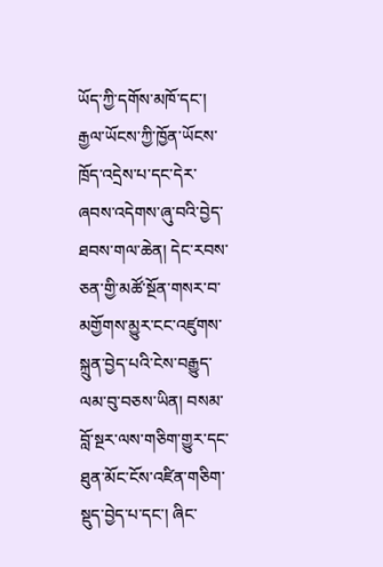ཡོད་ཀྱི་དགོས་མཁོ་དང་། རྒྱལ་ཡོངས་ཀྱི་ཁྱོན་ཡོངས་ཁྲོད་འདྲེས་པ་དང་དེར་ཞབས་འདེགས་ཞུ་བའི་བྱེད་ཐབས་གལ་ཆེན། དེང་རབས་ཅན་གྱི་མཚོ་སྔོན་གསར་བ་མགྱོགས་མྱུར་ངང་འཛུགས་སྐྲུན་བྱེད་པའི་ངེས་བརྒྱུད་ལམ་བུ་བཅས་ཡིན། བསམ་བློ་སྔར་ལས་གཅིག་གྱུར་དང་ཐུན་མོང་ངོས་འཛིན་གཅིག་སྡུད་བྱེད་པ་དང་། ཞིང་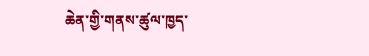ཆེན་གྱི་གནས་ཚུལ་ཁྱད་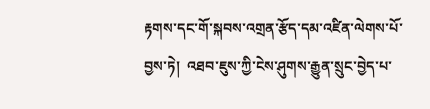རྟགས་དང་གོ་སྐབས་འགྲན་རྩོད་དམ་འཛིན་ལེགས་པོ་བྱས་ཏེ།  འཐབ་ཇུས་ཀྱི་ངེས་ཤུགས་རྒྱུན་སྲུང་བྱེད་པ་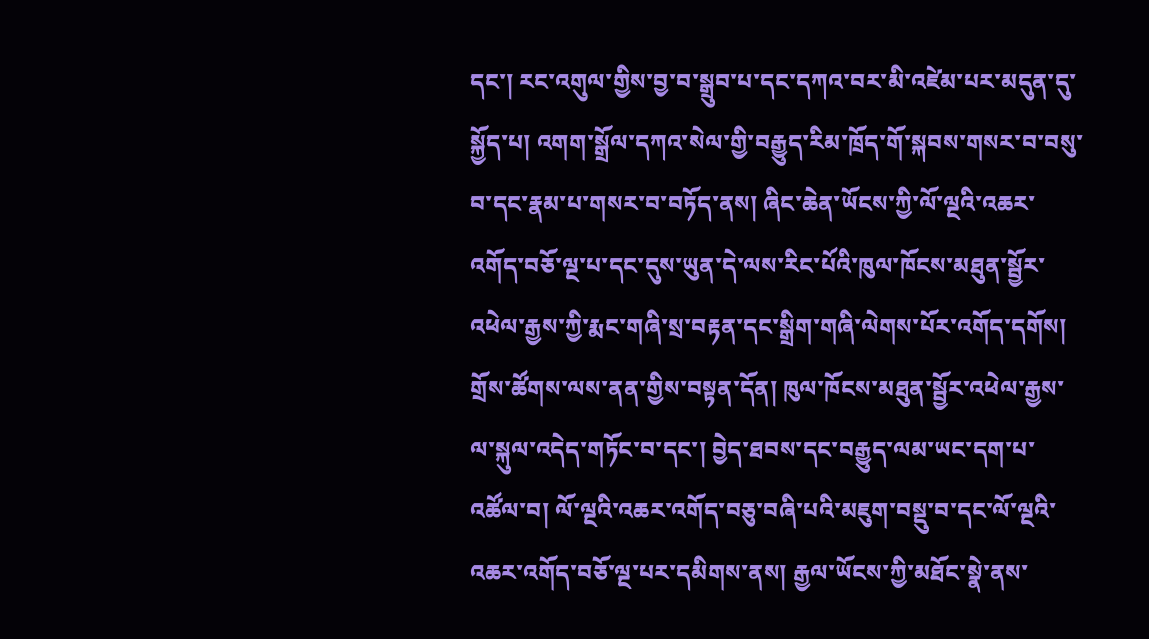དང་། རང་འགུལ་གྱིས་བྱ་བ་སྒྲུབ་པ་དང་དཀའ་བར་མི་འཛེམ་པར་མདུན་དུ་སྐྱོད་པ། འགག་སྒྲོལ་དཀའ་སེལ་གྱི་བརྒྱུད་རིམ་ཁྲོད་གོ་སྐབས་གསར་བ་བསུ་བ་དང་རྣམ་པ་གསར་བ་བཏོད་ནས། ཞིང་ཆེན་ཡོངས་ཀྱི་ལོ་ལྔའི་འཆར་འགོད་བཅོ་ལྔ་པ་དང་དུས་ཡུན་དེ་ལས་རིང་པོའི་ཁུལ་ཁོངས་མཐུན་སྦྱོར་འཕེལ་རྒྱས་ཀྱི་རྨང་གཞི་སྲ་བརྟན་དང་སྒྲིག་གཞི་ལེགས་པོར་འགོད་དགོས།
གྲོས་ཚོགས་ལས་ནན་གྱིས་བསྟན་དོན། ཁུལ་ཁོངས་མཐུན་སྦྱོར་འཕེལ་རྒྱས་ལ་སྐུལ་འདེད་གཏོང་བ་དང་། བྱེད་ཐབས་དང་བརྒྱུད་ལམ་ཡང་དག་པ་འཚོལ་བ། ལོ་ལྔའི་འཆར་འགོད་བཅུ་བཞི་པའི་མཇུག་བསྡུ་བ་དང་ལོ་ལྔའི་འཆར་འགོད་བཅོ་ལྔ་པར་དམིགས་ནས། རྒྱལ་ཡོངས་ཀྱི་མཐོང་སྣེ་ནས་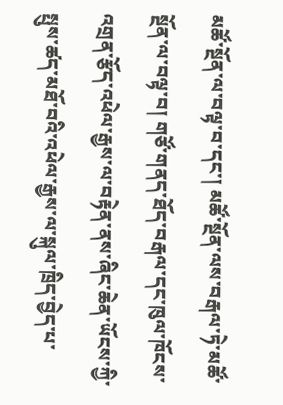མཚོ་སྔོན་ལ་བལྟ་བ་དང་། མཚོ་སྔོན་ལས་བརྒལ་ཏེ་མཚོ་སྔོན་ལ་བལྟ་བ། གཙོ་གནད་ཐོད་བརྒལ་དང་ཁུལ་ཁོངས་འགྲན་རྩོད་འཕེལ་རྒྱས་ལ་བརྟེན་ནས་ཞིང་ཆེན་ཡོངས་ཀྱི་སྤུས་ཚད་མཐོ་བའི་འཕེལ་རྒྱས་ལ་སྐུལ་ཁྲིད་བྱེད་པ་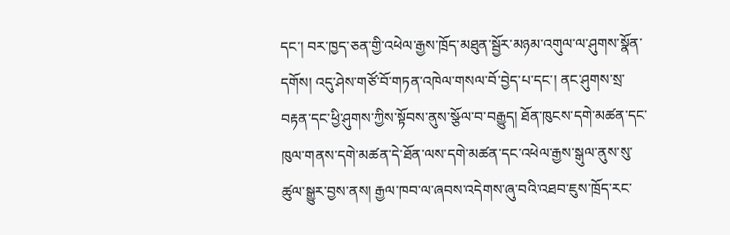དང་། བར་ཁྱད་ཅན་གྱི་འཕེལ་རྒྱས་ཁྲོད་མཐུན་སྦྱོར་མཉམ་འགུལ་ལ་ཤུགས་སྣོན་དགོས། འདུ་ཤེས་གཙོ་བོ་གཏན་འཁེལ་གསལ་བོ་བྱེད་པ་དང་། ནང་ཤུགས་སྲ་བརྟན་དང་ཕྱི་ཤུགས་ཀྱིས་སྟོབས་ནུས་སྩོལ་བ་བརྒྱུད། ཐོན་ཁུངས་དགེ་མཚན་དང་ཁུལ་གནས་དགེ་མཚན་དེ་ཐོན་ལས་དགེ་མཚན་དང་འཕེལ་རྒྱས་སྒུལ་ནུས་སུ་ཚུལ་སྒྱུར་བྱས་ནས། རྒྱལ་ཁབ་ལ་ཞབས་འདེགས་ཞུ་བའི་འཐབ་ཇུས་ཁྲོད་རང་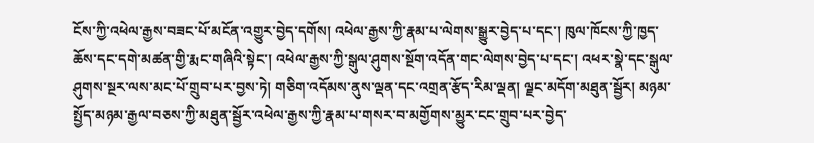ངོས་ཀྱི་འཕེལ་རྒྱས་བཟང་པོ་མངོན་འགྱུར་བྱེད་དགོས། འཕེལ་རྒྱས་ཀྱི་རྣམ་པ་ལེགས་སྒྱུར་བྱེད་པ་དང་། ཁུལ་ཁོངས་ཀྱི་ཁྱད་ཆོས་དང་དགེ་མཚན་གྱི་རྨང་གཞིའི་སྟེང་། འཕེལ་རྒྱས་ཀྱི་སྒུལ་ཤུགས་སྔོག་འདོན་གང་ལེགས་བྱེད་པ་དང་། འཕར་སྣེ་དང་སྒུལ་ཤུགས་སྔར་ལས་མང་པོ་གྲུབ་པར་བྱས་ཏེ། གཅིག་འདོམས་ནུས་ལྡན་དང་འགྲན་རྩོད་རིམ་ལྡན། ལྗང་མདོག་མཐུན་སྦྱོར། མཉམ་སྤྱོད་མཉམ་རྒྱལ་བཅས་ཀྱི་མཐུན་སྦྱོར་འཕེལ་རྒྱས་ཀྱི་རྣམ་པ་གསར་བ་མགྱོགས་མྱུར་ངང་གྲུབ་པར་བྱེད་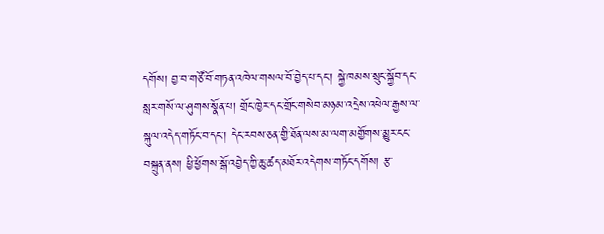དགོས། བྱ་བ་གཙོ་བོ་གཏན་འཁེལ་གསལ་བོ་བྱེད་པ་དང་། སྐྱེ་ཁམས་སྲུང་སྐྱོབ་དང་སླར་གསོ་ལ་ཤུགས་སྣོན་པ། གྲོང་ཁྱེར་དང་གྲོང་གསེབ་མཉམ་འདྲེས་འཕེལ་རྒྱས་ལ་སྐུལ་འདེད་གཏོང་བ་དང་། དེང་རབས་ཅན་གྱི་ཐོན་ལས་མ་ལག་མགྱོགས་མྱུར་ངང་བསྐྲུན་ནས། ཕྱི་ཕྱོགས་སྒོ་འབྱེད་ཀྱི་ཆུ་ཚད་མཐོར་འདེགས་གཏོང་དགོས། རྩ་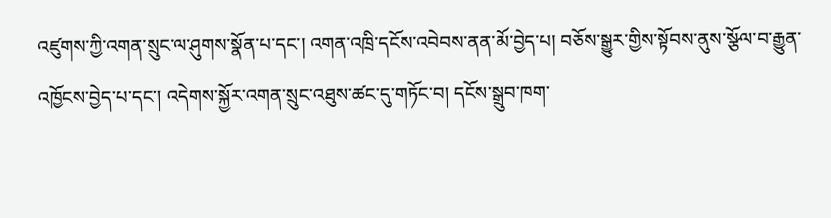འཛུགས་ཀྱི་འགན་སྲུང་ལ་ཤུགས་སྣོན་པ་དང་། འགན་འཁྲི་དངོས་འབེབས་ནན་མོ་བྱེད་པ། བཅོས་སྒྱུར་གྱིས་སྟོབས་ནུས་སྩོལ་བ་རྒྱུན་འཁྱོངས་བྱེད་པ་དང་། འདེགས་སྐྱོར་འགན་སྲུང་འཐུས་ཚང་དུ་གཏོང་བ། དངོས་སྒྲུབ་ཁག་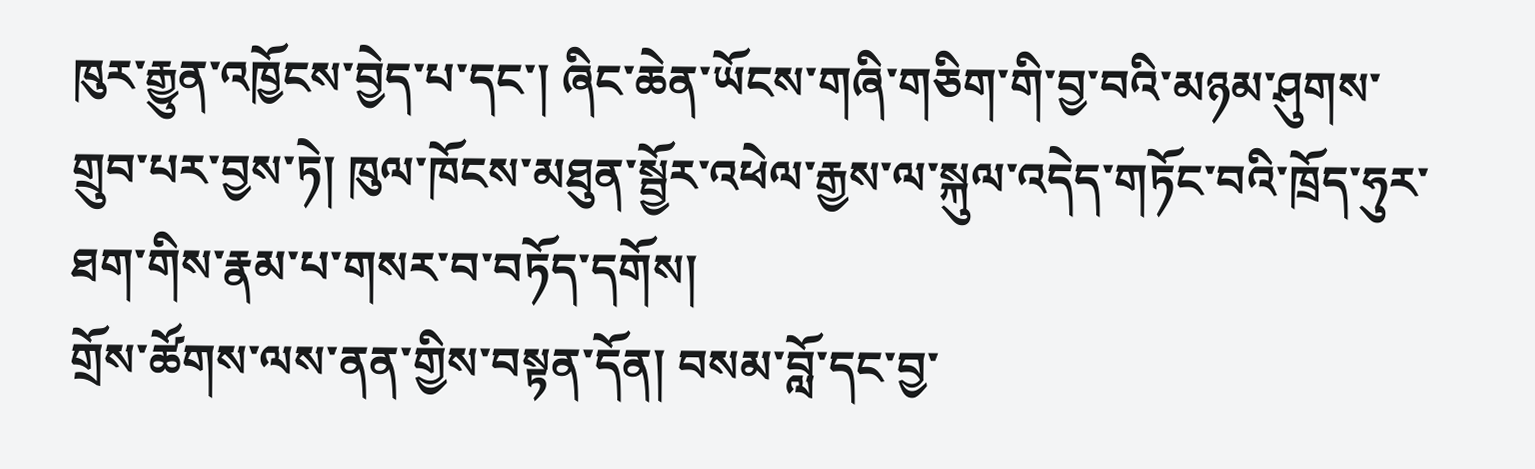ཁུར་རྒྱུན་འཁྱོངས་བྱེད་པ་དང་། ཞིང་ཆེན་ཡོངས་གཞི་གཅིག་གི་བྱ་བའི་མཉམ་ཤུགས་གྲུབ་པར་བྱས་ཏེ། ཁུལ་ཁོངས་མཐུན་སྦྱོར་འཕེལ་རྒྱས་ལ་སྐུལ་འདེད་གཏོང་བའི་ཁྲོད་ཧུར་ཐག་གིས་རྣམ་པ་གསར་བ་བཏོད་དགོས།
གྲོས་ཚོགས་ལས་ནན་གྱིས་བསྟན་དོན། བསམ་བློ་དང་བྱ་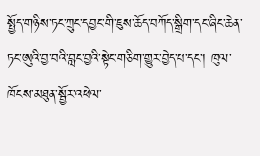སྤྱོད་གཉིས་ཏང་ཀྲུང་དབྱང་གི་ཇུས་ཆོད་བཀོད་སྒྲིག་དང་ཞིང་ཆེན་ཏང་ཨུའི་བྱ་བའི་བླང་བྱའི་སྟེང་གཅིག་གྱུར་བྱེད་པ་དང་། ཁུལ་ཁོངས་མཐུན་སྦྱོར་འཕེལ་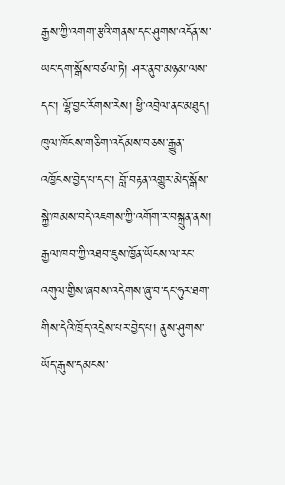རྒྱས་ཀྱི་འགག་རྩའི་གནས་དང་ཤུགས་འདོན་ས་ཡང་དག་སྒོས་བཙལ་ཏེ། ཤར་ནུབ་མཉམ་ལས་དང་། ལྷོ་བྱང་རོགས་རེས། ཕྱི་འབྲེལ་ནང་མཐུད། ཁུལ་ཁོངས་གཅིག་འདོམས་བཅས་རྒྱུན་འཁྱོངས་བྱེད་པ་དང་། བློ་བརྟན་འགྱུར་མེད་སྒོས་སྐྱེ་ཁམས་བདེ་འཇགས་ཀྱི་འགོག་ར་བསྐྲུན་ནས། རྒྱལ་ཁབ་ཀྱི་འཐབ་ཇུས་ཁྱོན་ཡོངས་ལ་རང་འགུལ་གྱིས་ཞབས་འདེགས་ཞུ་བ་དང་ཧུར་ཐག་གིས་དེའི་ཁྲོད་འདྲེས་པར་བྱེད་པ། ནུས་ཤུགས་ཡོད་རྒུས་དམངས་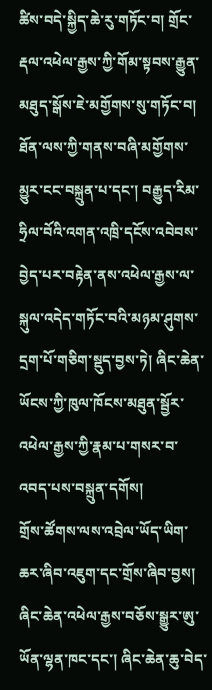ཚིས་བདེ་སྐྱིད་ཆེ་རུ་གཏོང་བ། གྲོང་རྡལ་འཕེལ་རྒྱས་ཀྱི་གོམ་སྟབས་རྒྱུན་མཐུད་སྒོས་ཇེ་མགྱོགས་སུ་གཏོང་བ། ཐོན་ལས་ཀྱི་གནས་བཞི་མགྱོགས་མྱུར་ངང་བསྐྲུན་པ་དང་། བརྒྱུད་རིམ་ཧྲིལ་བོའི་འགན་འཁྲི་དངོས་འབེབས་བྱེད་པར་བརྟེན་ནས་འཕེལ་རྒྱས་ལ་སྐུལ་འདེད་གཏོང་བའི་མཉམ་ཤུགས་དྲག་པོ་གཅིག་སྡུད་བྱས་ཏེ། ཞིང་ཆེན་ཡོངས་ཀྱི་ཁུལ་ཁོངས་མཐུན་སྦྱོར་འཕེལ་རྒྱས་ཀྱི་རྣམ་པ་གསར་བ་འབད་པས་བསྐྲུན་དགོས།
གྲོས་ཚོགས་ལས་འབྲེལ་ཡོད་ཡིག་ཆར་ཞིབ་འཇུག་དང་གྲོས་ཞིབ་བྱས། ཞིང་ཆེན་འཕེལ་རྒྱས་བཅོས་སྒྱུར་ཨུ་ཡོན་ལྷན་ཁང་དང་། ཞིང་ཆེན་ཆུ་བེད་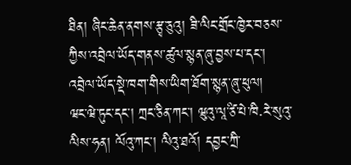ཐིན། ཞིང་ཆེན་ནགས་རྩྭ་ཅུའུ། ཟི་ལིང་གྲོང་ཁྱེར་བཅས་ཀྱིས་འབྲེལ་ཡོད་གནས་ཚུལ་སྙན་ཞུ་བྱས་པ་དང་། འབྲེལ་ཡོད་སྡེ་ཁག་གིས་ཡིག་ཐོག་སྙན་ཞུ་ཕུལ།
ཝང་ཝེ་ཏུང་དང་། ཀྲང་ཅིན་ཀང་། ཝུའུ་ལཱ་ཙི་པེ་ཁི·རེ་སུའུ་ལིས་ཧན། ལོའུ་ཀང་། ལིའུ་ཐའོ། དབྱང་ཀྲི་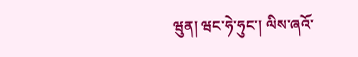ཝུན། ཝང་ཧེ་ཧུང་། ལིས་ཞའོ་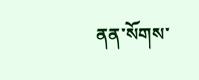ནན་སོགས་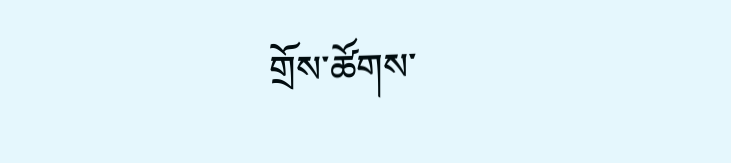གྲོས་ཚོགས་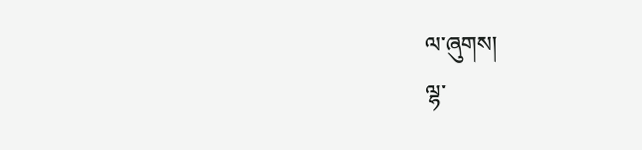ལ་ཞུགས།
ལྷ་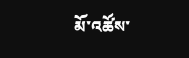མོ་འཚོས་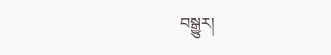བསྒྱུར།